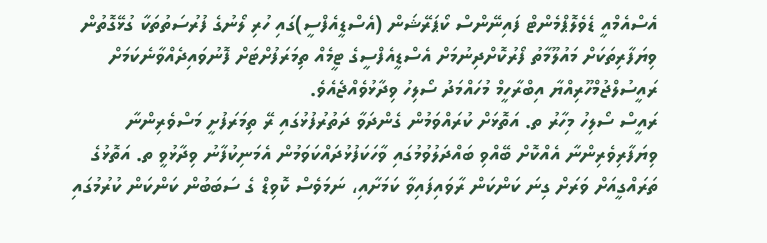އެސްއެމްއީ ޑެވެލޮޕްމެންޓް ފައިނޭންސް ކޯޕަރޭޝަން (އެސްޑީއެފްސީ)ގައި ހުރި ލޯނުގެ ފުރުސަތުތަކާ ގުޅޭގޮތުން ވިޔަފާރިތަކަށް މައުލޫމާތު ފޯރުކޮށްދިނުމަށް އެސްޑީއެފްސީގެ ޓީމެއް ތިމަރަފުށްޓަށް ފޮނުވައިދެއްވާނެކަމަށް ރައީސުލްޖުމްހޫރިއްޔާ އިބްރާހީމް މުހައްމަދު ސޯލިހު ވިދާޅުވެއްޖެއެވެ.
ރައީސް ސޯލިހު މިހާރު ތ. އަތޮޅަށް ކުރައްވަމުން ގެންދަވާ ދަތުރުފުޅުގައި ރޭ ތިމަރަފުށީ މަސްވެރިންނާ ވިޔަފާރިވެރިންނާ އެއްކޮށް ބޭއްވި ބައްދަލުވުމުގައި ވާހަކަފުޅުދައްކަވަމުން އެމަނިކުފާނު ވިދާޅުވީ ތ. އަތޮޅުގެ ތަރައްގީއަށް ވަރަށް ގިނަ ކަންކަން ރާވައިފައިވާ ކަމަށާއި، ނަމަވެސް ކޮވިޑް ގެ ސަބަބުން ކަންކަން ކުރުމުގައި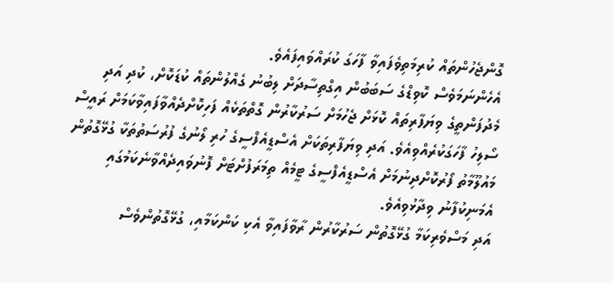ގޮންޖެހުންތައް ކުރިމަތިވެފައިވާ ފާހަގަ ކުރައްވައިފައެވެ.
އެހެންނަމަވެސް ކޮވިޑްގެ ސަބަބުން އިގްތިސާދަށް ލިބުނު ގެއްލުންތައް ކުޑަކޮށް، ކުދި އަދި މެދުފަންތީގެ ވިޔަފާރިތައް ކޮޅަށް ޖެހުމަށް ސަރުކާރުން ގޮތްތަކެއް ފަހިކޮށްދެއްވާފައިވާކަމަށް ރައީސް ސޯލިހު ފާހަގަކުރެއްވިއެވެ. އަދި ވިޔަފާރިތަކަށް އެސްޑީއެފްސީގެ ހުރި ލޯނުގެ ފުރުސަތުތަކާ ގުޅޭގޮތުން މައުލޫމާތު ފޯރުކޮށްދިނުމަށް އެސްޑީއެފްސީގެ ޓީމެއް ތިމަރަފުށްޓަށް ފޮނުވައިދެއްވާނެކަމުގައި އެމަނިކުފާނު ވިދާޅުވިއެވެ.
އަދި މަސްވެރިކަމާ ގުޅޭގޮތުން ސަރުކާރުން ރާވާފައިވާ އެކި ކަންކަމާއި، ގުޅޭގޮތުންވެސް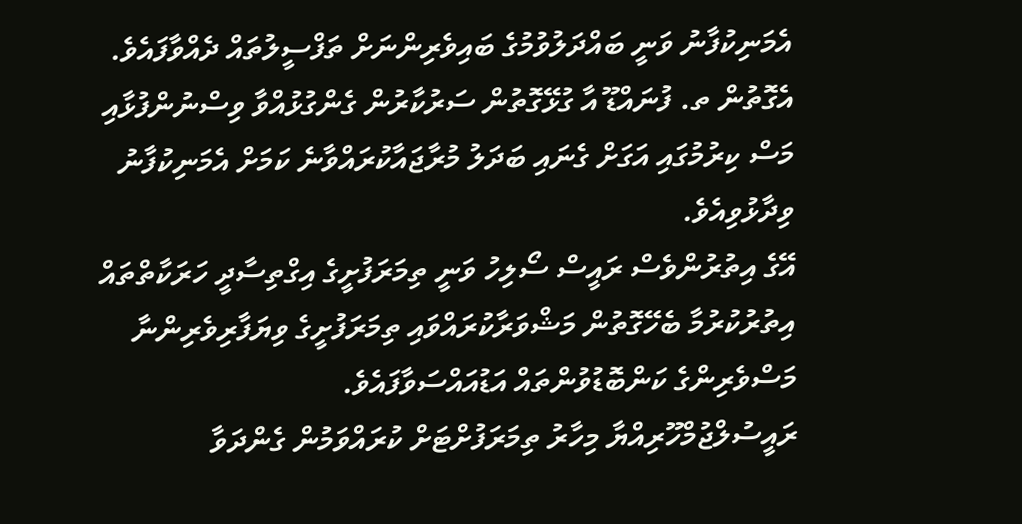އެމަނިކުފާނު ވަނީ ބައްދަލުވުމުގެ ބައިވެރިންނަށް ތަފްސީލުތައް ދެއްވާފައެވެ. އެގޮތުން ތ. ފުނައްޑޫ އާ ގުޅޭގޮތުން ސަރުކާރުން ގެންގުޅުއްވާ ވިސްނުންފުޅާއި މަސް ކިރުމުގައި އަގަށް ގެނައި ބަދަލު މުރާޖައާކުރައްވާނެ ކަމަށް އެމަނިކުފާނު ވިދާޅުވިއެވެ.
އޭގެ އިތުރުންވެސް ރައީސް ސޯލިހު ވަނީ ތިމަރަފުށީގެ އިގްތިސާދީ ހަރަކާތްތައް އިތުރުކުރުމާ ބެހޭގޮތުން މަޝްވަރާކުރައްވައި ތިމަރަފުށީގެ ވިޔަފާރިވެރިންނާ މަސްވެރިންގެ ކަންބޮޑުވުންތައް އަޑުއައްސަވާފައެވެ.
ރައީސުލްޖުމްހޫރިއްޔާ މިހާރު ތިމަރަފުށްޓަށް ކުރައްވަމުން ގެންދަވާ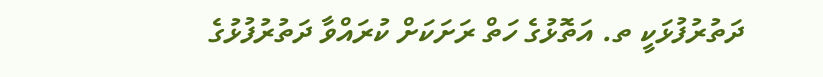ދަތުރުފުޅަކީ ތ. އަތޮޅުގެ ހަތް ރަށަކަށް ކުރައްވާ ދަތުރުފުޅުގެ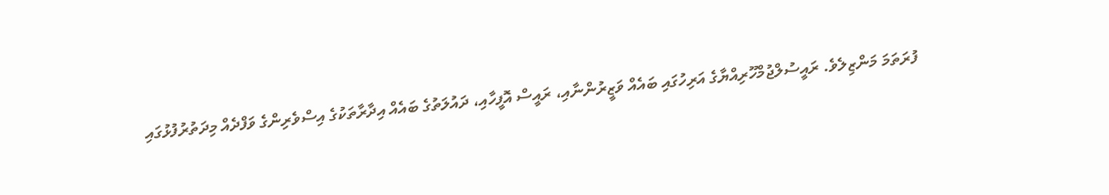ފުރަތަމަ މަންޒިލެވެ. ރައީސުލްޖުމްހޫރިއްޔާގެ އަރިހުގައި ބައެއް ވަޒީރުންނާއި، ރައީސް އޮފީހާއި، ދައުލަތުގެ ބައެއް އިދާރާތަކުގެ އިސްވެރިންގެ ވަފްދެއް މިދަތުރުފުޅުގައި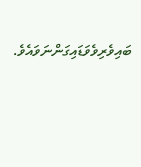ބައިވެރިވެވަޑައިގަންނަވައެވެ.